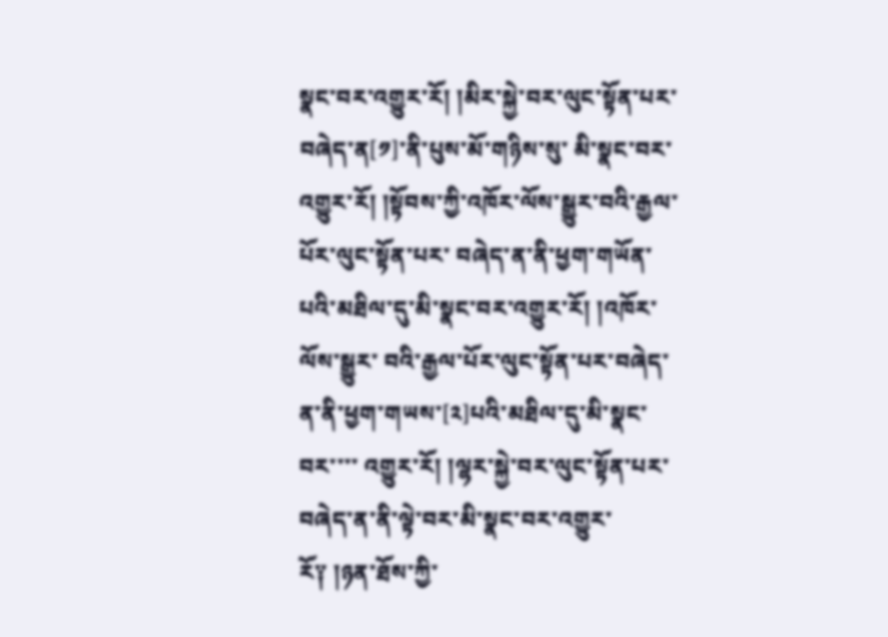སྣང་བར་འགྱུར་རོ། །མིར་སྐྱེ་བར་ལུང་སྟོན་པར་བཞེད་ན[༡]་ནི་པུས་མོ་གཉིས་སུ་ མི་སྣང་བར་འགྱུར་རོ། །སྟོབས་ཀྱི་འཁོར་ལོས་སྒྱུར་བའི་རྒྱལ་པོར་ལུང་སྟོན་པར་ བཞེད་ན་ནི་ཕྱག་གཡོན་པའི་མཐིལ་དུ་མི་སྣང་བར་འགྱུར་རོ། །འཁོར་ལོས་སྒྱུར་ བའི་རྒྱལ་པོར་ལུང་སྟོན་པར་བཞེད་ན་ནི་ཕྱག་གཡས་[༢]པའི་མཐིལ་དུ་མི་སྣང་བར་་་་ འགྱུར་རོ། །ལྷར་སྐྱེ་བར་ལུང་སྟོན་པར་བཞེད་ན་ནི་ལྟེ་བར་མི་སྣང་བར་འགྱུར་ རོ༑ །ཉན་ཐོས་ཀྱི་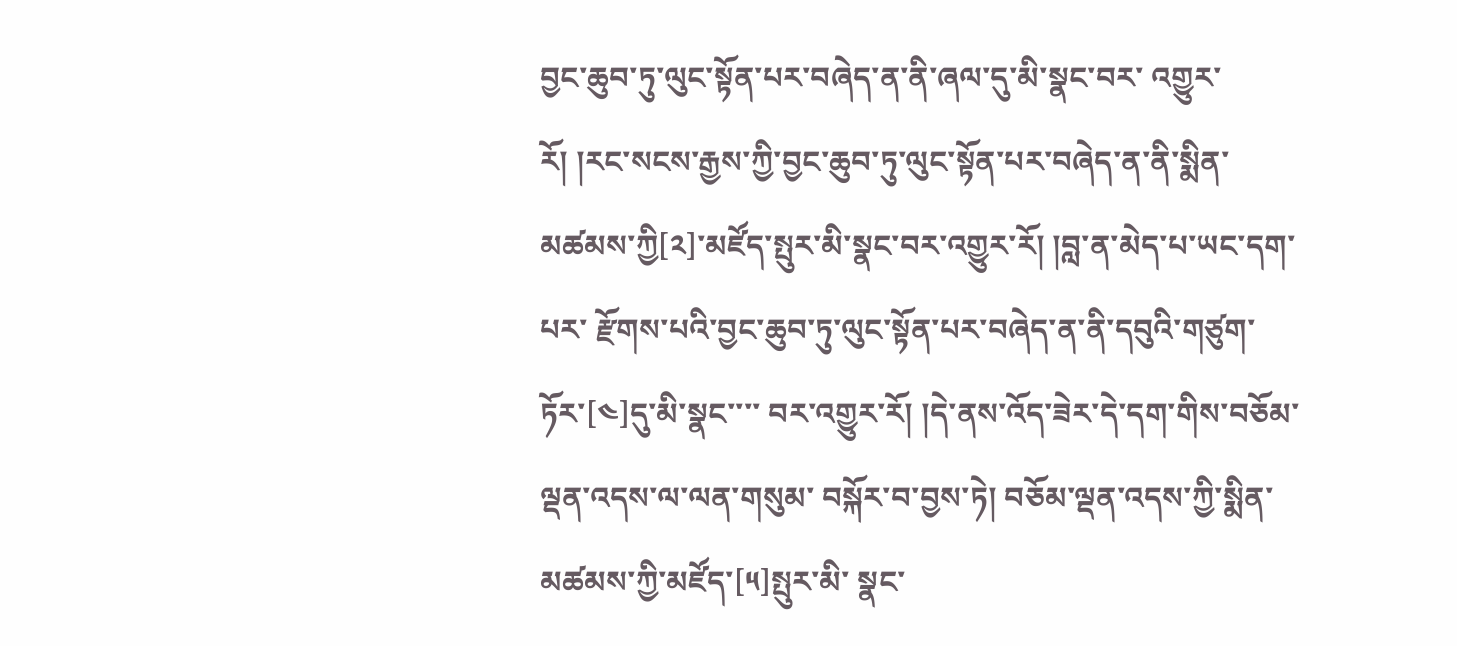བྱང་ཆུབ་ཏུ་ལུང་སྟོན་པར་བཞེད་ན་ནི་ཞལ་དུ་མི་སྣང་བར་ འགྱུར་རོ། །རང་སངས་རྒྱས་ཀྱི་བྱང་ཆུབ་ཏུ་ལུང་སྟོན་པར་བཞེད་ན་ནི་སྨིན་ མཚམས་ཀྱི[༢]་མཛོད་སྤུར་མི་སྣང་བར་འགྱུར་རོ། །བླ་ན་མེད་པ་ཡང་དག་པར་ རྫོགས་པའི་བྱང་ཆུབ་ཏུ་ལུང་སྟོན་པར་བཞེད་ན་ནི་དབུའི་གཙུག་ཏོར་[༤]དུ་མི་སྣང་་་་ བར་འགྱུར་རོ། །དེ་ནས་འོད་ཟེར་དེ་དག་གིས་བཅོམ་ལྡན་འདས་ལ་ལན་གསུམ་ བསྐོར་བ་བྱས་ཏེ། བཅོམ་ལྡན་འདས་ཀྱི་སྨིན་མཚམས་ཀྱི་མཛོད་[༥]སྤུར་མི་ སྣང་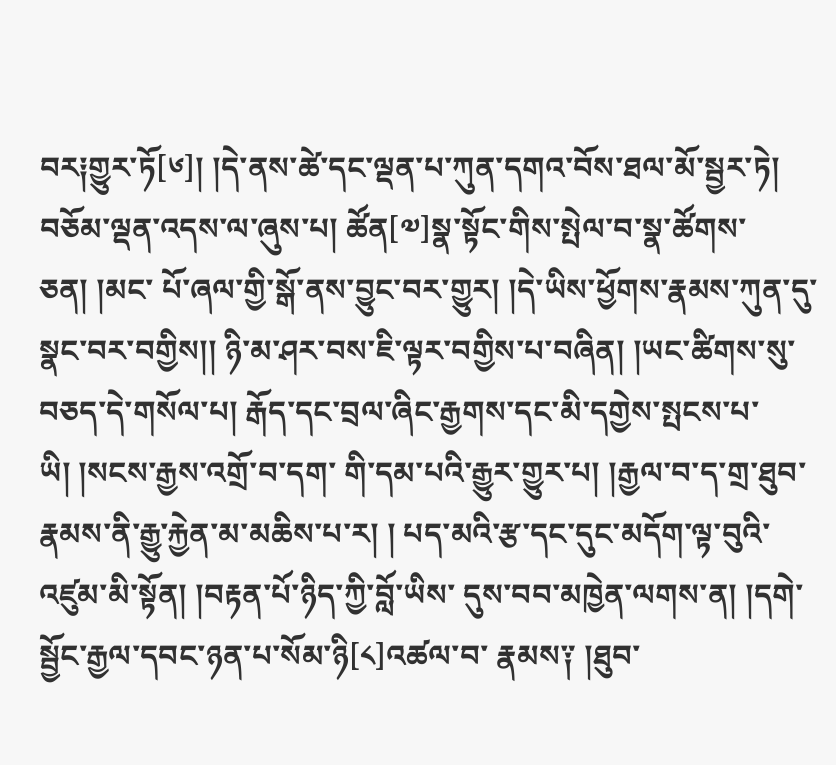བར༐གྱུར་ཏོ[༦]། །དེ་ནས་ཚེ་དང་ལྡན་པ་ཀུན་དགའ་བོས་ཐལ་མོ་སྦྱར་ཏེ། བཅོམ་ལྡན་འདས་ལ་ཞུས་པ། ཚོན[༧]སྣ་སྟོང་གིས་སྤེལ་བ་སྣ་ཚོགས་ཅན། །མང་ པོ་ཞལ་གྱི་སྒོ་ནས་བྱུང་བར་གྱུར། །དེ་ཡིས་ཕྱོགས་རྣམས་ཀུན་དུ་སྣང་བར་བགྱིས།། ཉི་མ་ཤར་བས་ཇི་ལྟར་བགྱིས་པ་བཞིན། །ཡང་ཚིགས་སུ་བཅད་དེ་གསོལ་པ། རྒོད་དང་བྲལ་ཞིང་རྒྱགས་དང་མི་དགྱེས་སྤངས་པ་ཡི། །སངས་རྒྱས་འགྲོ་བ་དག་ གི་དམ་པའི་རྒྱུར་གྱུར་པ། །རྒྱལ་བ་ད་གྲ་ཐུབ་རྣམས་ནི་རྒྱུ་རྐྱེན་མ་མཆིས་པ་ར། ། པད་མའི་རྩ་དང་དུང་མདོག་ལྟ་བུའི་འཛུམ་མི་སྟོན། །བརྟན་པོ་ཉིད་ཀྱི་བློ་ཡིས་ དུས་བབ་མཁྱེན་ལགས་ན། །དགེ་སྦྱོང་རྒྱལ་དབང་ཉན་པ་སོམ་ཉི[༨]འཚལ་བ་ རྣམས༑ །ཐུབ་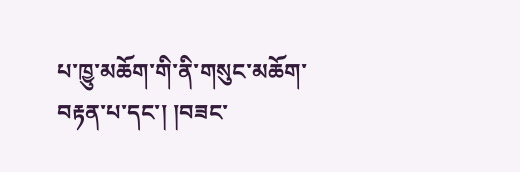པ་ཁྱུ་མཆོག་གི་ནི་གསུང་མཆོག་བརྟན་པ་དང་། །བཟང་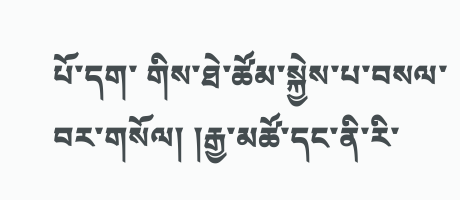པོ་དག་ གིས་ཐེ་ཚོམ་སྐྱེས་པ་བསལ་བར་གསོལ། །རྒྱ་མཚོ་དང་ནི་རི་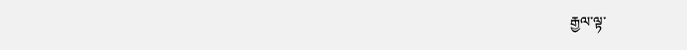རྒྱལ་ལྟ་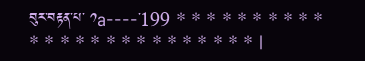བུར་བརྟན་པ་ ༡а----་199 * * * * * * * * * * * * * * * * * * * * * * * * * |